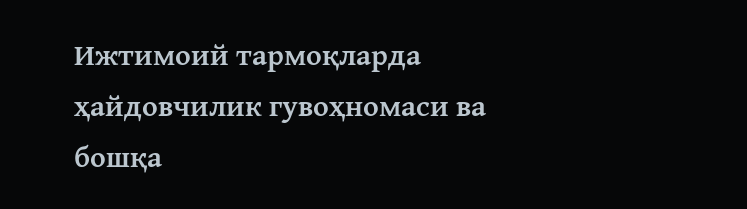Ижтимоий тармоқларда ҳайдовчилик гувоҳномаси ва бошқа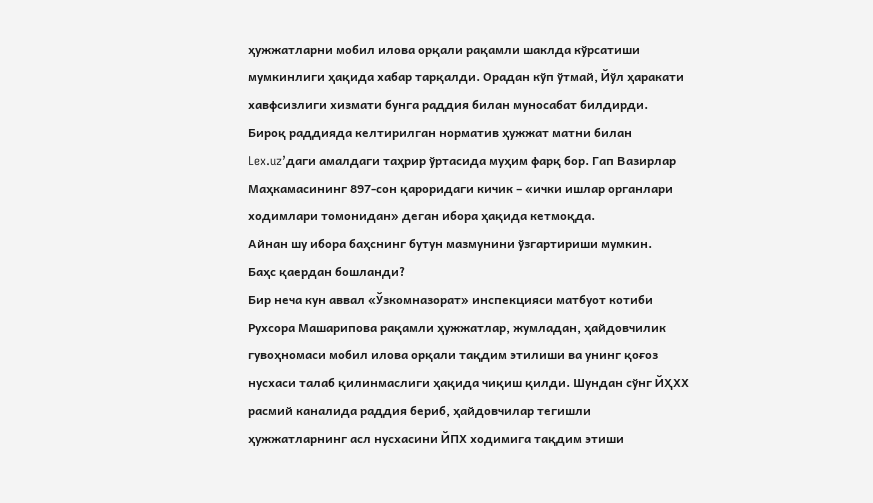ҳужжатларни мобил илова орқали рақамли шаклда кўрсатиши мумкинлиги ҳақида хабар тарқалди. Орадан кўп ўтмай, Йўл ҳаракати хавфсизлиги хизмати бунга раддия билан муносабат билдирди.
Бироқ раддияда келтирилган норматив ҳужжат матни билан Lex.uz’даги амалдаги таҳрир ўртасида муҳим фарқ бор. Гап Вазирлар Маҳкамасининг 897-сон қароридаги кичик – «ички ишлар органлари ходимлари томонидан» деган ибора ҳақида кетмоқда.
Айнан шу ибора баҳснинг бутун мазмунини ўзгартириши мумкин.
Баҳс қаердан бошланди?
Бир неча кун аввал «Ўзкомназорат» инспекцияси матбуот котиби Рухсора Машарипова рақамли ҳужжатлар, жумладан, ҳайдовчилик гувоҳномаси мобил илова орқали тақдим этилиши ва унинг қоғоз нусхаси талаб қилинмаслиги ҳақида чиқиш қилди. Шундан сўнг ЙҲХХ расмий каналида раддия бериб, ҳайдовчилар тегишли ҳужжатларнинг асл нусхасини ЙПХ ходимига тақдим этиши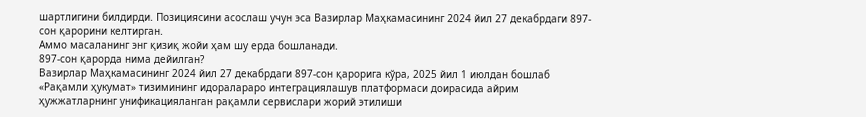шартлигини билдирди. Позициясини асослаш учун эса Вазирлар Маҳкамасининг 2024 йил 27 декабрдаги 897-сон қарорини келтирган.
Аммо масаланинг энг қизиқ жойи ҳам шу ерда бошланади.
897-сон қарорда нима дейилган?
Вазирлар Маҳкамасининг 2024 йил 27 декабрдаги 897-сон қарорига кўра, 2025 йил 1 июлдан бошлаб «Рақамли ҳукумат» тизимининг идоралараро интеграциялашув платформаси доирасида айрим ҳужжатларнинг унификацияланган рақамли сервислари жорий этилиши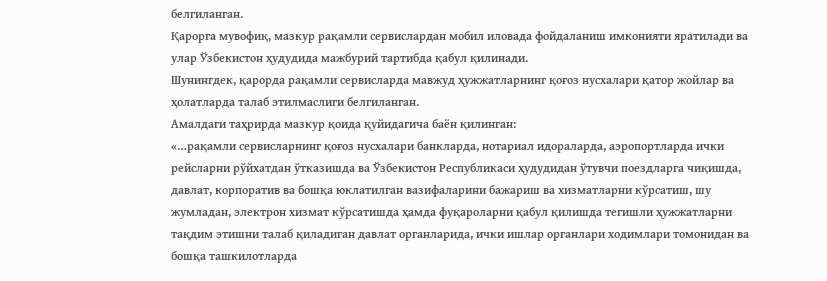белгиланган.
Қарорга мувофиқ, мазкур рақамли сервислардан мобил иловада фойдаланиш имконияти яратилади ва улар Ўзбекистон ҳудудида мажбурий тартибда қабул қилинади.
Шунингдек, қарорда рақамли сервисларда мавжуд ҳужжатларнинг қоғоз нусхалари қатор жойлар ва ҳолатларда талаб этилмаслиги белгиланган.
Амалдаги таҳрирда мазкур қоида қуйидагича баён қилинган:
«…рақамли сервисларнинг қоғоз нусхалари банкларда, нотариал идораларда, аэропортларда ички рейсларни рўйхатдан ўтказишда ва Ўзбекистон Республикаси ҳудудидан ўтувчи поездларга чиқишда, давлат, корпоратив ва бошқа юклатилган вазифаларини бажариш ва хизматларни кўрсатиш, шу жумладан, электрон хизмат кўрсатишда ҳамда фуқароларни қабул қилишда тегишли ҳужжатларни тақдим этишни талаб қиладиган давлат органларида, ички ишлар органлари ходимлари томонидан ва бошқа ташкилотларда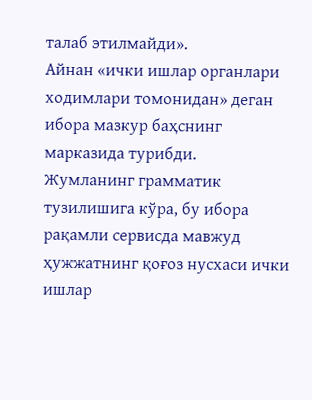талаб этилмайди».
Айнан «ички ишлар органлари ходимлари томонидан» деган ибора мазкур баҳснинг марказида турибди.
Жумланинг грамматик тузилишига кўра, бу ибора рақамли сервисда мавжуд ҳужжатнинг қоғоз нусхаси ички ишлар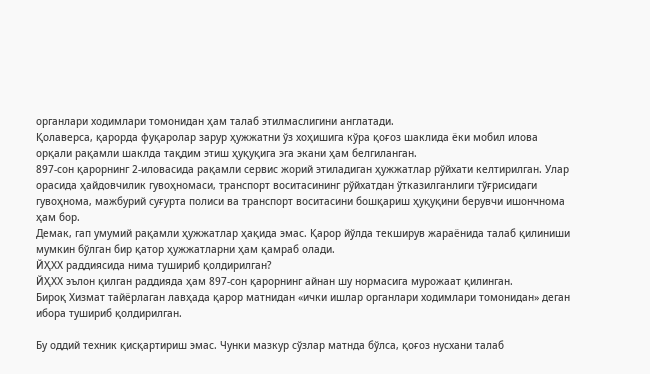органлари ходимлари томонидан ҳам талаб этилмаслигини англатади.
Қолаверса, қарорда фуқаролар зарур ҳужжатни ўз хоҳишига кўра қоғоз шаклида ёки мобил илова орқали рақамли шаклда тақдим этиш ҳуқуқига эга экани ҳам белгиланган.
897-сон қарорнинг 2-иловасида рақамли сервис жорий этиладиган ҳужжатлар рўйхати келтирилган. Улар орасида ҳайдовчилик гувоҳномаси, транспорт воситасининг рўйхатдан ўтказилганлиги тўғрисидаги гувоҳнома, мажбурий суғурта полиси ва транспорт воситасини бошқариш ҳуқуқини берувчи ишончнома ҳам бор.
Демак, гап умумий рақамли ҳужжатлар ҳақида эмас. Қарор йўлда текширув жараёнида талаб қилиниши мумкин бўлган бир қатор ҳужжатларни ҳам қамраб олади.
ЙҲХХ раддиясида нима тушириб қолдирилган?
ЙҲХХ эълон қилган раддияда ҳам 897-сон қарорнинг айнан шу нормасига мурожаат қилинган.
Бироқ Хизмат тайёрлаган лавҳада қарор матнидан «ички ишлар органлари ходимлари томонидан» деган ибора тушириб қолдирилган.

Бу оддий техник қисқартириш эмас. Чунки мазкур сўзлар матнда бўлса, қоғоз нусхани талаб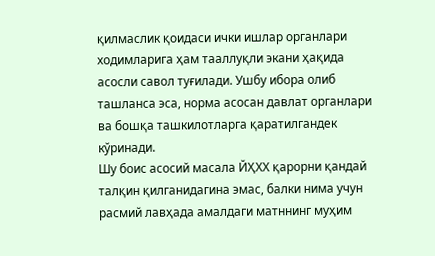қилмаслик қоидаси ички ишлар органлари ходимларига ҳам тааллуқли экани ҳақида асосли савол туғилади. Ушбу ибора олиб ташланса эса, норма асосан давлат органлари ва бошқа ташкилотларга қаратилгандек кўринади.
Шу боис асосий масала ЙҲХХ қарорни қандай талқин қилганидагина эмас, балки нима учун расмий лавҳада амалдаги матннинг муҳим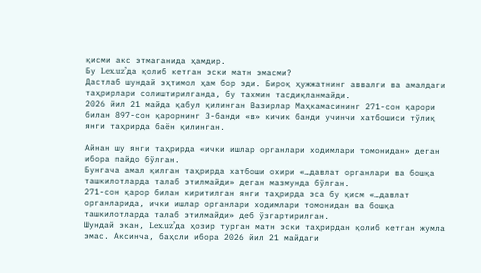қисми акс этмаганида ҳамдир.
Бу Lex.uz’да қолиб кетган эски матн эмасми?
Дастлаб шундай эҳтимол ҳам бор эди. Бироқ ҳужжатнинг аввалги ва амалдаги таҳрирлари солиштирилганда, бу тахмин тасдиқланмайди.
2026 йил 21 майда қабул қилинган Вазирлар Маҳкамасининг 271-сон қарори билан 897-сон қарорнинг 3-банди «в» кичик банди учинчи хатбошиси тўлиқ янги таҳрирда баён қилинган.

Айнан шу янги таҳрирда «ички ишлар органлари ходимлари томонидан» деган ибора пайдо бўлган.
Бунгача амал қилган таҳрирда хатбоши охири «…давлат органлари ва бошқа ташкилотларда талаб этилмайди» деган мазмунда бўлган.
271-сон қарор билан киритилган янги таҳрирда эса бу қисм «…давлат органларида, ички ишлар органлари ходимлари томонидан ва бошқа ташкилотларда талаб этилмайди» деб ўзгартирилган.
Шундай экан, Lex.uz’да ҳозир турган матн эски таҳрирдан қолиб кетган жумла эмас. Аксинча, баҳсли ибора 2026 йил 21 майдаги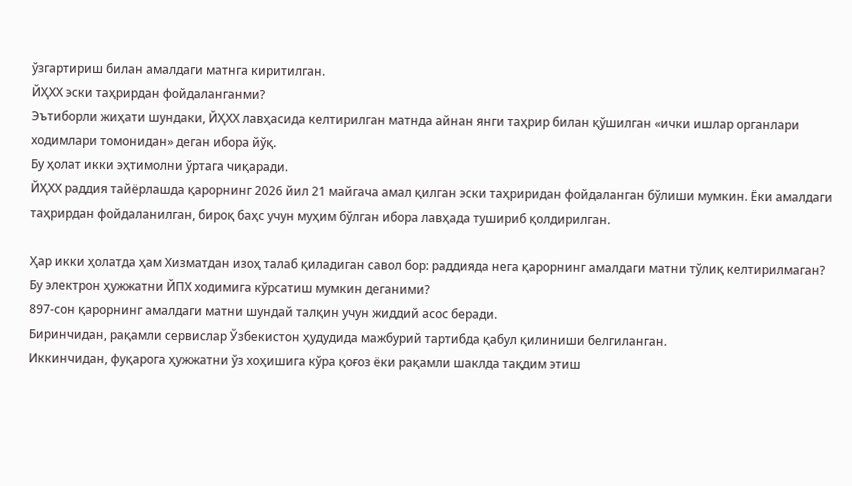ўзгартириш билан амалдаги матнга киритилган.
ЙҲХХ эски таҳрирдан фойдаланганми?
Эътиборли жиҳати шундаки, ЙҲХХ лавҳасида келтирилган матнда айнан янги таҳрир билан қўшилган «ички ишлар органлари ходимлари томонидан» деган ибора йўқ.
Бу ҳолат икки эҳтимолни ўртага чиқаради.
ЙҲХХ раддия тайёрлашда қарорнинг 2026 йил 21 майгача амал қилган эски таҳриридан фойдаланган бўлиши мумкин. Ёки амалдаги таҳрирдан фойдаланилган, бироқ баҳс учун муҳим бўлган ибора лавҳада тушириб қолдирилган.

Ҳар икки ҳолатда ҳам Хизматдан изоҳ талаб қиладиган савол бор: раддияда нега қарорнинг амалдаги матни тўлиқ келтирилмаган?
Бу электрон ҳужжатни ЙПХ ходимига кўрсатиш мумкин деганими?
897-сон қарорнинг амалдаги матни шундай талқин учун жиддий асос беради.
Биринчидан, рақамли сервислар Ўзбекистон ҳудудида мажбурий тартибда қабул қилиниши белгиланган.
Иккинчидан, фуқарога ҳужжатни ўз хоҳишига кўра қоғоз ёки рақамли шаклда тақдим этиш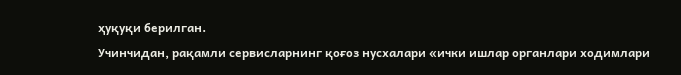ҳуқуқи берилган.
Учинчидан, рақамли сервисларнинг қоғоз нусхалари «ички ишлар органлари ходимлари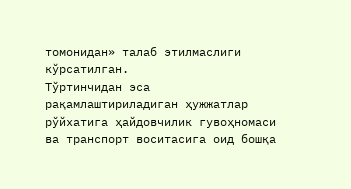томонидан» талаб этилмаслиги кўрсатилган.
Тўртинчидан эса рақамлаштириладиган ҳужжатлар рўйхатига ҳайдовчилик гувоҳномаси ва транспорт воситасига оид бошқа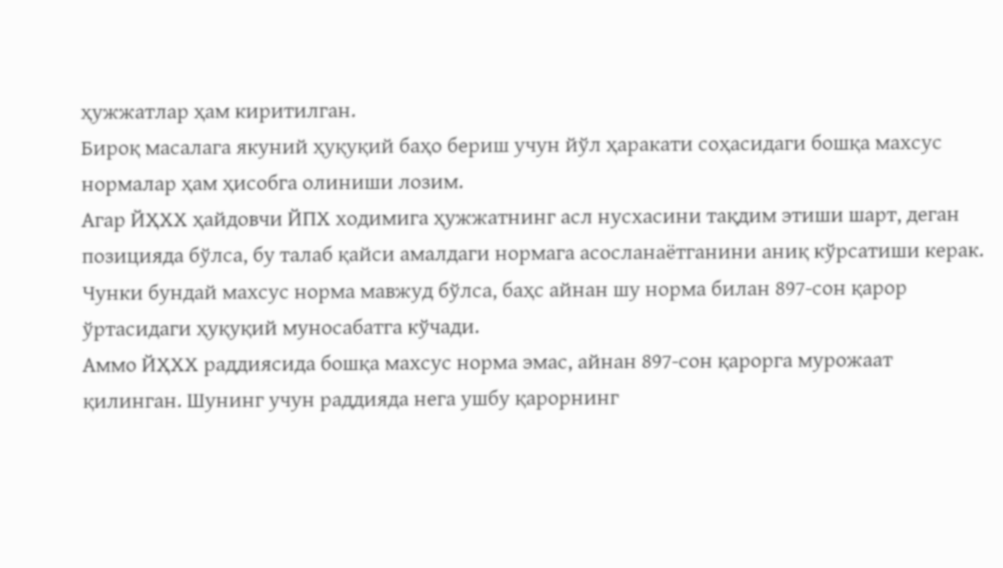ҳужжатлар ҳам киритилган.
Бироқ масалага якуний ҳуқуқий баҳо бериш учун йўл ҳаракати соҳасидаги бошқа махсус нормалар ҳам ҳисобга олиниши лозим.
Агар ЙҲХХ ҳайдовчи ЙПХ ходимига ҳужжатнинг асл нусхасини тақдим этиши шарт, деган позицияда бўлса, бу талаб қайси амалдаги нормага асосланаётганини аниқ кўрсатиши керак.
Чунки бундай махсус норма мавжуд бўлса, баҳс айнан шу норма билан 897-сон қарор ўртасидаги ҳуқуқий муносабатга кўчади.
Аммо ЙҲХХ раддиясида бошқа махсус норма эмас, айнан 897-сон қарорга мурожаат қилинган. Шунинг учун раддияда нега ушбу қарорнинг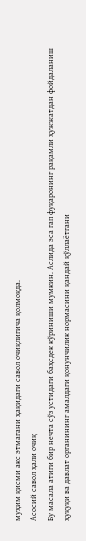муҳим қисми акс этмагани ҳақидаги савол очиқлигича қолмоқда.
Асосий савол ҳали очиқ
Бу масала атиги бир нечта сўз устидаги баҳсдек кўриниши мумкин. Аслида эса гап фуқаронинг рақамли ҳужжатдан фойдаланиш ҳуқуқи ва давлат органининг амалдаги қонунчилик нормасини қандай қўллаётгани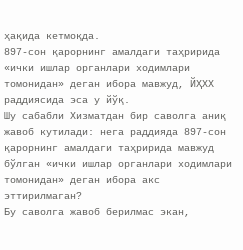ҳақида кетмоқда.
897-сон қарорнинг амалдаги таҳририда «ички ишлар органлари ходимлари томонидан» деган ибора мавжуд, ЙҲХХ раддиясида эса у йўқ.
Шу сабабли Хизматдан бир саволга аниқ жавоб кутилади: нега раддияда 897-сон қарорнинг амалдаги таҳририда мавжуд бўлган «ички ишлар органлари ходимлари томонидан» деган ибора акс эттирилмаган?
Бу саволга жавоб берилмас экан,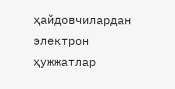ҳайдовчилардан электрон ҳужжатлар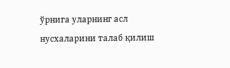ўрнига уларнинг асл нусхаларини талаб қилиш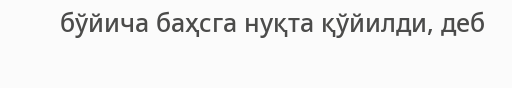бўйича баҳсга нуқта қўйилди, деб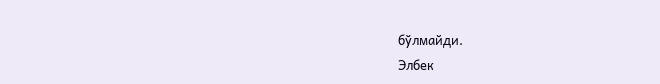бўлмайди.
Элбек